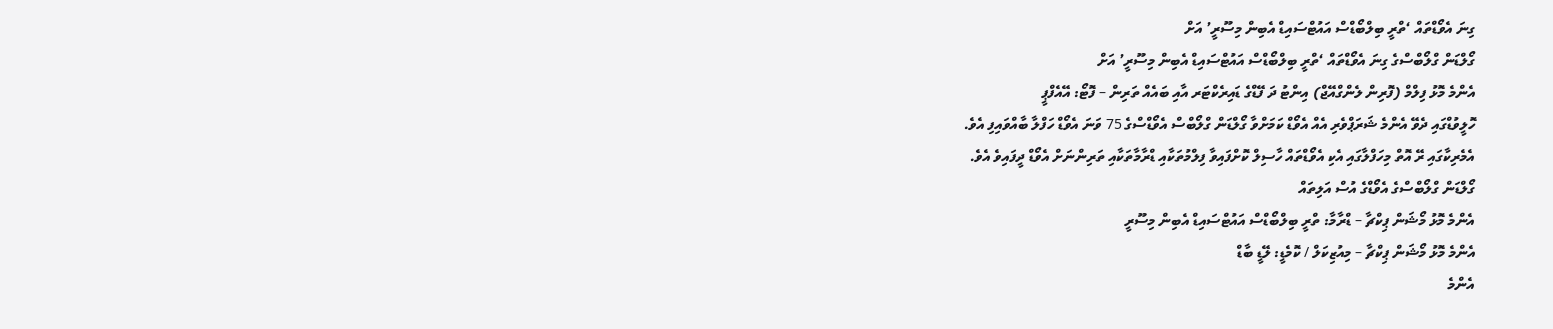ގިނަ އެވޯޑްތައް ‘ތްރީ ބިލްބޯޑްސް އައުޓްސައިޑް އެބިން މިސޫރީ’ އަށް
ގޯލްޑަން ގްލޯބްސްގެ ގިނަ އެވޯޑްތައް ‘ތްރީ ބިލްބޯޑްސް އައުޓްސައިޑް އެބިން މިސޫރީ’ އަށް
އެންމެ މޮޅު ފިލްމް (ފޮރިން ލެންގްއޭޖް) އިންޓު ދަ ފޭޑްގެ ޑައިރެކްޓަރ އާއި ބައެއް ތަރިން – ފޮޓޯ: އޭއެފްޕީ
ހޮލީވުޑްގައި ދެވޭ އެންމެ ޝަރަޕްވެރި އެއް އެވޯޑް ކަމަށްވާ ގޯލްޑަން ގްލޯބްސް އެވޯޑްސްގެ 75 ވަނަ އެވޯޑް ހަފްލާ ބާއްވައިފި އެވެ.
އެމެރިކާގައި ރޭ އޮތް މިހަފްލާގައި އެކި އެވޯޑްތައް ހާސިލް ކޮށްފައިވާ ފިލްމުތަކާއި ޑްރާމާތަކާއި ތަރިންނަށް އެވޯޑް ދީފައިވެ އެވެ.
ގޯލްޑަން ގްލޯބްސްގެ އެވޯޑްގެ އުސް އަލިތައް
އެންމެ މޮޅު މޯޝަން ޕިކްޗާ – ޑްރާމާ: ތްރީ ބިލްބޯޑްސް އައުޓްސައިޑް އެބިން މިސޫރީ
އެންމެ މޮޅު މޯޝަން ޕިކްޗާ – މިއުޒިކަލް / ކޮމެޑީ: ލޭޑީ ބާޑް
އެންމެ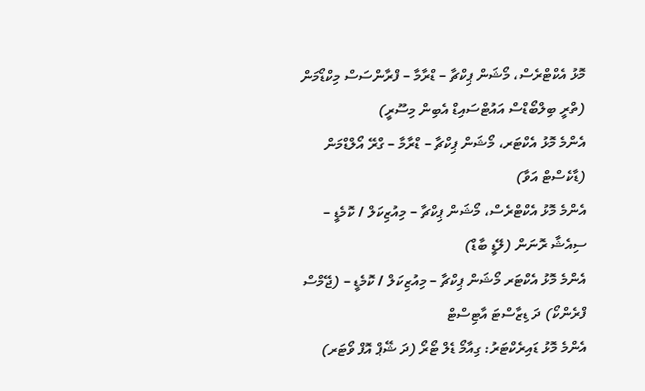މޮޅު އެކްޓްރެސް، މޯޝަން ޕިކްޗާ – ޑްރާމާ – ފްރާންސަސް މިކްޑޯމަން (ތްރީ ބިލްބޯޑްސް އައުޓްސައިޑް އެބިން މިސޫރީ)
އެންމެ މޮޅު އެކްޓަރ، މޯޝަން ޕިކްޗާ – ޑްރާމާ – ގްރޭ އޯލްޑްމަން (ޑާކެސްޓް އަވާ)
އެންމެ މޮޅު އެކްޓްރެސް، މޯޝަން ޕިކްޗާ – މިއުޒިކަލް / ކޮމެޑީ – ސިއެޝާ ރޮނަން (ލޭޑީ ބާޑް)
އެންމެ މޮޅު އެކްޓަރ މޯޝަން ޕިކްޗާ – މިއުޒިކަލް / ކޮމެޑީ – (ޖޭމްސް ފްރެންކޯ) ދަ ޑިޒާސްޓަ އާޓިސްޓް
އެންމެ މޮޅު ޑައިރެކްޓަރު: ގިއާމޯ ޑެލް ޓޯރޯ (ދަ ޝޭޕް އޮފް ވޯޓަރ)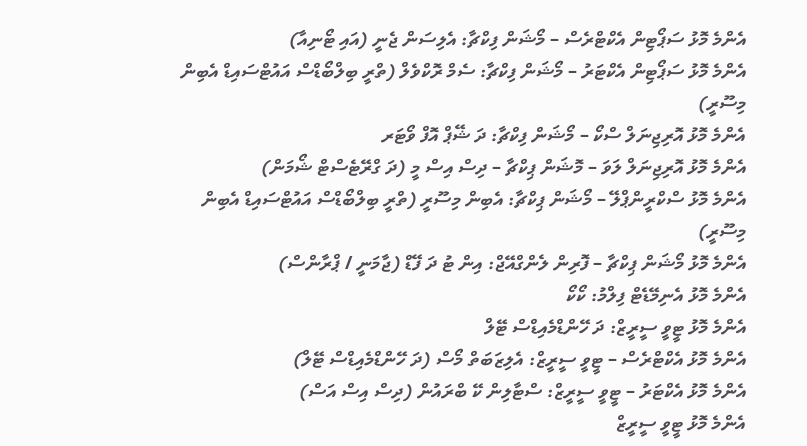އެންމެ މޮޅު ސަޕޯޓިން އެކްޓްރެސް – މޯޝަން ފިކްޗާ: އެލިސަން ޖެނީ (އައި ޓޯނިއާ)
އެންމެ މޮޅު ސަޕޯޓިން އެކްޓަރު – މޯޝަން ފިކްޗާ: ސެމް ރޮކްވެލް (ތްރީ ބިލްބޯޑްސް އައުޓްސައިޑް އެބިން މިސޫރީ)
އެންމެ މޮޅު އޮރިޖިނަލް ސްކޯ – މޯޝަން ފިކްޗާ: ދަ ޝޭޕް އޮފް ވޯޓަރ
އެންމެ މޮޅު އޮރިޖިނަލް ލަވަ – މޮޝަން ޕިކްޗާ – ދިސް އިސް މީ (ދަ ގްރޭޓެސްޓް ޝޯމަން)
އެންމެ މޮޅު ސްކްރީންޕްލޭ – މޯޝަން ޕިކްޗާ: އެބިން މިސޫރީ (ތްރީ ބިލްބޯޑްސް އައުޓްސައިޑް އެބިން މިސޫރީ)
އެންމެ މޮޅު މޯޝަން ޕިކްޗާ – ފޮރިން ލެންގްއޭޖް: އިން ޓު ދަ ފޭޑް (ޖާމަނީ / ޕްރާންސް)
އެންމެ މޮޅު އެނިމޭޑެޓް ފިލްމު: ކޯކޯ
އެންމެ މޮޅު ޓީވީ ސީރީޒް: ދަ ހޭންޑްމެއިޑްސް ޓޭލް
އެންމެ މޮޅު އެކްޓްރެސް – ޓީވީ ސީރީޒް: އެލިޒަބަތް މޯސް (ދަ ހޭންޑްމެއިޑްސް ޓޭލް)
އެންމެ މޮޅު އެކްޓަރު – ޓީވީ ސީރީޒް: ސްޓާލިން ކޭ ބްރައުން (ދިސް އިސް އަސް)
އެންމެ މޮޅު ޓީވީ ސީރީޒް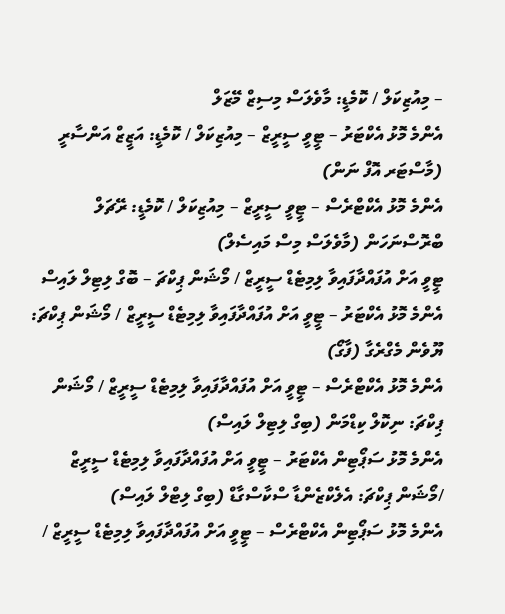– މިއުޒިކަލް / ކޮމެޑީ: މާވެލަސް މިސިޒް މޭޒަލް
އެންމެ މޮޅު އެކްޓަރު – ޓީވީ ސީރީޒް – މިއުޒިކަލް / ކޮމެޑީ: އަޒީޒް އަންސާރީ (މާސްޓަރ އޮފް ނަން)
އެންމެ މޮޅު އެކްޓްރެސް – ޓީވީ ސީރީޒް – މިއުޒިކަލް / ކޮމެޑީ: ރޭޗަލް ބްރޮސްނަހަން (މާވެލަސް މިސް މައިސެލް)
ޓީވީ އަށް އުފައްދާފައިވާ ލިމިޓެޑް ސީރީޒް / މޯޝަން ޕިކްޗަ – ބޮގް ލިޓިލް ލައިސް
އެންމެ މޮޅު އެކްޓަރު – ޓީވީ އަށް އުފައްދާފައިވާ ލިމިޓެޑް ސީރީޒް / މޯޝަން ޕިކްޗަ: ޔޫވެން މެގްރެގާ (ފާގޯ)
އެންމެ މޮޅު އެކްޓްރެސް – ޓީވީ އަށް އުފައްދާފައިވާ ލިމިޓެޑް ސީރީޒް / މޯޝަން ޕިކްޗަ: ނިކޮލް ކިޑްމަން (ބިގް ލިޓިލް ލައިސް)
އެންމެ މޮޅު ސަޕޯޓިން އެކްޓަރު – ޓީވީ އަށް އުފައްދާފައިވާ ލިމިޓެޑް ސީރީޒް /މޯޝަން ޕިކްޗަ: އެލެކްޒެންޑާ ސްކާސްގާޑް (ބިގް ލިޓްލް ލައިސް)
އެންމެ މޮޅު ސަޕޯޓިން އެކްޓްރެސް – ޓީވީ އަށް އުފައްދާފައިވާ ލިމިޓެޑް ސީރީޒް /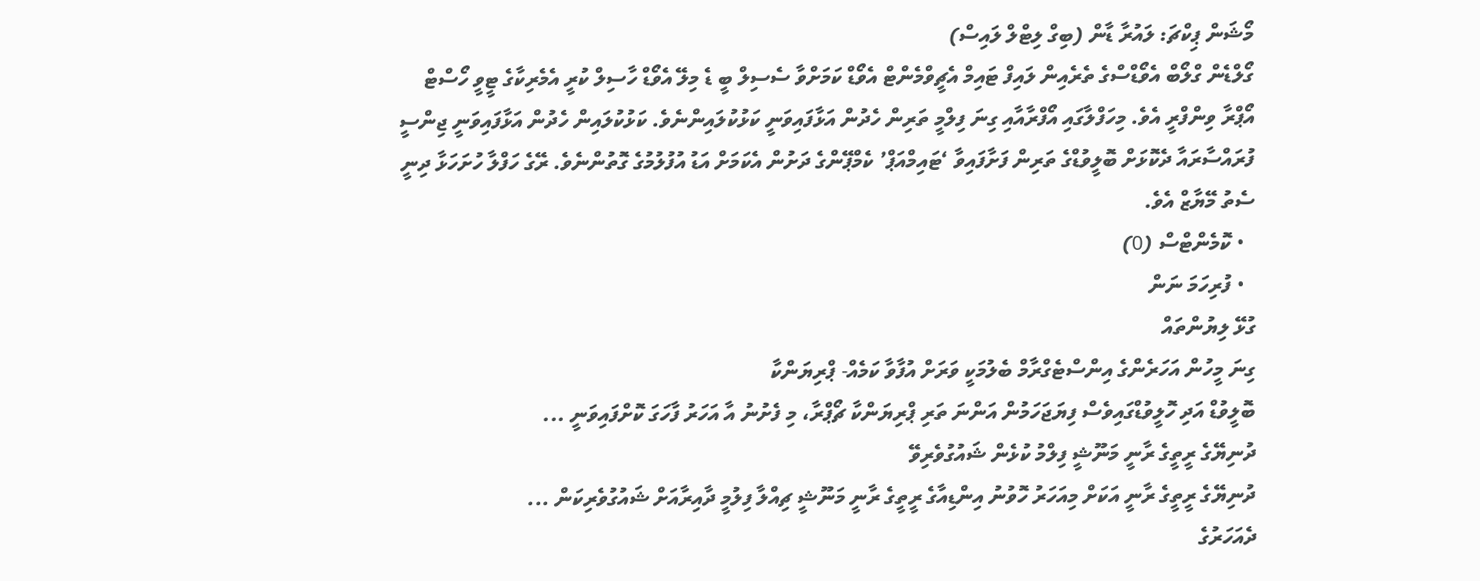މޯޝަން ޕިކްޗަ: ލައުރާ ޑާން (ބިގް ލިޓްލް ލައިސް)
ގޯލްޑެން ގްލޯބް އެވޯޑްސްގެ ތެރެއިން ލައިފް ޓައިމް އެޗީވްމެންޓް އެވޯޑް ކަމަށްވާ ސެސިލް ބީ ޑެ މިލޭ އެވޯޑް ހާސިލް ކުރީ އެމެރިކާގެ ޓީވީ ހޯސްޓް އޯޕްރާ ވިންފްރީ އެވެ. މިހަފްލާގައި އޯފްރާއާއި ގިނަ ފިލްމީ ތަރިން ހެދުން އަޅާފައިވަނީ ކަޅުކުލައިންނެވެ. ކަޅުކުލައިން ހެދުން އަޅާފައިވަނީ ޖިންސީ ފުރައްސާރައާ ދެކޮޅަށް ބޮލީވުޑްގެ ތަރިން ފަށާފައިވާ ‘ޓައިމްއަޕް’ ކެމްޕޭންގެ ދަށުން އެކަމަށް އަޑު އުފުލުމުގެ ގޮތުންނެވެ. ރޭގެ ހަފްލާ ހުށަހަޅާ ދިނީ ސެތު މޭޔާޒް އެވެ.
  • ކޮމެންޓްސް (0)
  • ފުރިހަމަ ނަން
ގުޅޭ ލިޔުންތައް
ގިނަ މީހުން އަހަރެންގެ އިންސްޓެގްރާމް ބެލުމަކީ ވަރަށް އުފާވާ ކަމެއް- ޕްރިޔަންކާ
ބޮލީވުޑް އަދި ހޮލީވުޑްގައިވެސް ފިޔަޖަހަމުން އަންނަ ތަރި ޕްރިޔަންކާ ޗޯޕްރާ، މި ފެށުނު އާ އަހަރު ފާހަގަ ކޮށްފައިވަނީ ...
ދުނިޔޭގެ ރީތީގެ ރާނީ މަނޫޝީ ފިލްމު ކުޅެން ޝައުގުވެރިވޭ
ދުނިޔޭގެ ރީތީގެ ރާނީ އަކަށް މިއަހަރު ހޮވުނު އިންޑިއާގެ ރީތީގެ ރާނީ މަނޫޝީ ޗިއްލާ ފިލުމީ ދާއިރާއަށް ޝައުގުވެރިކަން ...
ދެއަހަރުގެ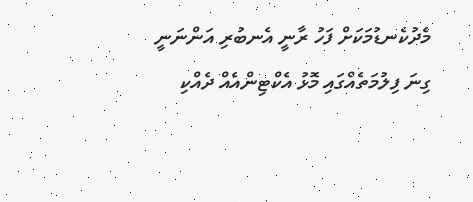މެދުކެނޑުމަކަށް ފަހު ރާނީ އެނބުރި އަންނަނީ
ގިނަ ފިލުމަތެއްގައި މޮޅު އެކްޓިންއެއް ދެއްކި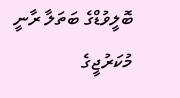ބޮލީވުޑްގެ ބަތަލާ ރާނީ މުކަރުޖީގެ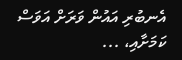އެނބުރި އައުން ވަރަށް އަވަސް ކަމަށާއި، ...